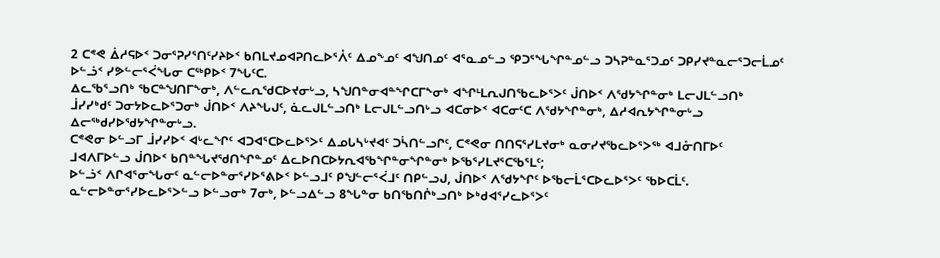2 ᑕᕝᕙ ᐄᓱᕋᐅᑉ ᑐᓂᕐᕈᓯᕐᑎᑦᓯᔨᐅᑉ ᑲᑎᒪᔪᓄᐊᕈᑎᓚᐅᕐᐰᑦ ᐃᓄᖕᓄᑦ ᐊᖑᑎᓄᑦ ᐊᕐᓇᓄᓪᓗ ᕿᑐᕐᖓᖏᓐᓄᓪᓗ ᑐᓴᕈᓐᓇᕐᑐᓄᑦ ᑐᑭᓯᔪᓐᓇᓕᕐᑐᓕᒫᓄᑦ ᐅᓪᓘᑉ ᓯᕗᓪᓕᕐᐹᖓᓂ ᑕᖅᑭᐅᑉ 7ᖓᑦᑕ.
ᐃᓚᖃᕐᓗᑎᒃ ᖃᑕᓐᖑᑎᒥᖕᓂᒃ, ᐱᓪᓚᕆᖁᑕᐅᔪᓂᒡᓗ, ᓴᖑᑎᓐᓂᐊᓐᖏᑕᒥᖕᓂᒃ ᐊᖏᒻᒪᕆᒍᑎᖃᓚᐅᕐᐳᑦ ᒎᑎᐅᑉ ᐱᖁᔭᖏᓐᓂᒃ ᒪᓕᒍᒪᓪᓗᑎᒃ ᒨᓯᓯᒃᑯᑦ ᑐᓂᔭᐅᓚᐅᕐᑐᓂᒃ ᒎᑎᐅᑉ ᐱᔨᖓᒍᑦ, ᓈᓚᒍᒪᓪᓗᑎᒃ ᒪᓕᒍᒪᓪᓗᑎᒡᓗ ᐊᑕᓂᐅᑉ ᐊᑕᓂᑦᑕ ᐱᖁᔭᖏᓐᓂᒃ, ᐃᓱᐊᕆᔭᖏᓐᓂᒡᓗ ᐃᓕᖅᑯᓯᐅᖁᔭᖏᓐᓂᒡᓗ.
ᑕᕝᕙᓂ ᐅᓪᓗᒥ ᒨᓯᓯᐅᑉ ᐊᒡᓚᖏᑦ ᐊᑐᐊᕐᑕᐅᓚᐅᕐᐳᑦ ᐃᓄᒐᓴᒡᔪᐊᑦ ᑐᓵᑎᓪᓗᒋᑦ, ᑕᕝᕙᓂ ᑎᑎᕋᕐᓯᒪᔪᓂᒃ ᓇᓂᓯᔪᖃᓚᐅᕐᐳᖅ ᐊᒧᓁᑎᒥᐅᑦ ᒧᐊᐱᒥᐅᓪᓗ ᒎᑎᐅᑉ ᑲᑎᓐᖓᔪᖁᑎᖏᓐᓄᑦ ᐃᓚᐅᑎᑕᐅᔭᕆᐊᖃᖏᓐᓂᖏᓐᓂᒃ ᐅᖃᕐᓯᒪᔪᕐᑕᖃᕐᒪᑦ;
ᐅᓪᓘᑉ ᐱᒋᐊᕐᓂᖓᓂᑦ ᓇᓪᓕᐅᓐᓂᕐᓯᐅᕐᕕᐅᑉ ᐅᓪᓗᒧᑦ ᑭᖑᓪᓕᕐᐹᒧᑦ ᑎᑭᓪᓗᒍ, ᒎᑎᐅᑉ ᐱᖁᔭᖏᑦ ᐅᖃᓕᒫᕐᑕᐅᓚᐅᕐᐳᑦ ᖃᐅᑕᒫᑦ. ᓇᓪᓕᐅᓐᓂᕐᓯᐅᓚᐅᕐᐳᓪᓗ ᐅᓪᓗᓂᒃ 7ᓂᒃ, ᐅᓪᓗᐃᓪᓗ 8ᖓᓐᓂ ᑲᑎᖃᑎᒌᒃᓗᑎᒃ ᐅᒃᑯᐊᕐᓯᓚᐅᕐᐳᑦ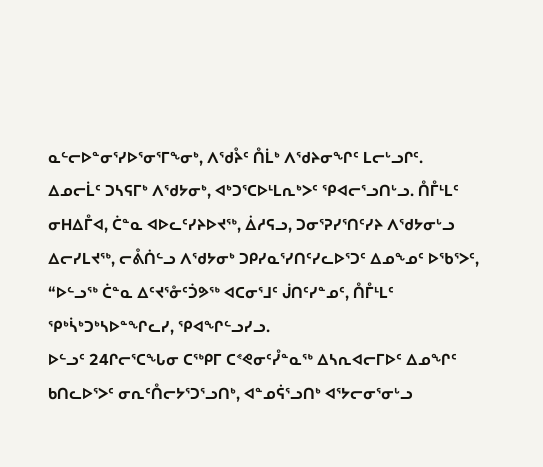ᓇᓪᓕᐅᓐᓂᕐᓯᐅᕐᓂᕐᒥᖕᓂᒃ, ᐱᖁᔧᑦ ᑍᒫᒃ ᐱᖁᔨᓂᖏᑦ ᒪᓕᒡᓗᒋᑦ.
ᐃᓄᓕᒫᑦ ᑐᓴᕋᒥᒃ ᐱᖁᔭᓂᒃ, ᐊᒃᑐᕐᑕᐅᒻᒪᕆᒃᐳᑦ ᕿᐊᓕᕐᓗᑎᒡᓗ. ᑍᒤᒻᒪᑦ ᓂᕼᐃᒤᐊ, ᑖᓐᓇ ᐊᐅᓚᑦᓯᔨᐅᔪᖅ, ᐄᓱᕋᓗ, ᑐᓂᕐᕈᓯᕐᑎᑦᓯᔨ ᐱᖁᔭᓂᒡᓗ ᐃᓕᓯᒪᔪᖅ, ᓕᕔᑏᓪᓗ ᐱᖁᔭᓂᒃ ᑐᑭᓯᓇᕐᓯᑎᑦᓯᓚᐅᕐᑐᑦ ᐃᓄᖕᓄᑦ ᐅᖃᕐᐳᑦ, “ᐅᓪᓗᖅ ᑖᓐᓇ ᐃᑦᔪᕐᓁᑦᑑᕗᖅ ᐊᑕᓂᕐᒧᑦ ᒎᑎᑦᓯᓐᓄᑦ, ᑍᒤᒻᒪᑦ ᕿᒃᓵᒃᑐᒃᓴᐅᓐᖏᓚᓯ, ᕿᐊᖏᓪᓗᓯᓗ.
ᐅᓪᓗᑦ 24ᒋᓕᕐᑕᖓᓂ ᑕᖅᑭᒥ ᑕᕝᕙᓂᑦᓮᓐᓇᖅ ᐃᓴᕆᐊᓕᒥᐅᑦ ᐃᓄᖏᑦ ᑲᑎᓚᐅᕐᐳᑦ ᓂᕆᑦᑍᓕᔭᕐᑐᕐᓗᑎᒃ, ᐊᓐᓄᕌᕐᓗᑎᒃ ᐊᕐᔭᓕᓂᕐᓂᒡᓗ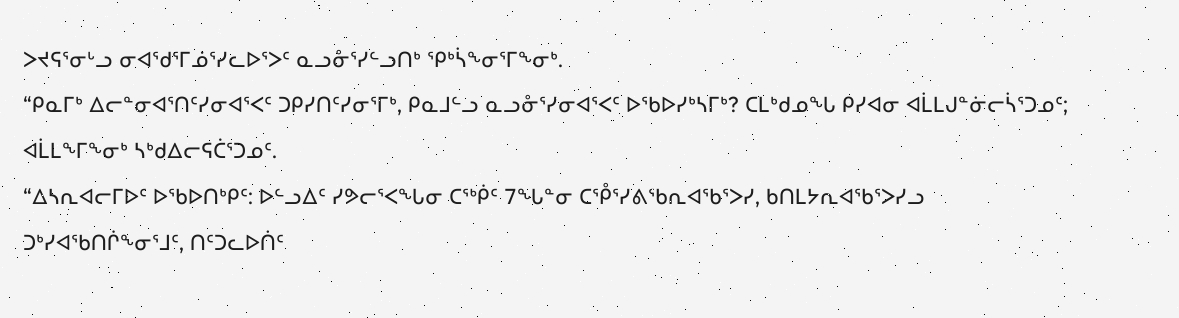ᐳᔪᕋᕐᓂᒡᓗ ᓂᐊᖁᕐᒥᓅᕐᓯᓚᐅᕐᐳᑦ ᓇᓗᓁᕐᓯᓪᓗᑎᒃ ᕿᒃᓵᖕᓂᕐᒥᖕᓂᒃ.
“ᑭᓇᒥᒃ ᐃᓕᓐᓂᐊᕐᑎᑦᓯᓂᐊᕐᐸᑦ ᑐᑭᓯᑎᑦᓯᓂᕐᒥᒃ, ᑭᓇᒧᓪᓗ ᓇᓗᓁᕐᓯᓂᐊᕐᐸᑦ ᐅᖃᐅᓯᒃᓴᒥᒃ? ᑕᒪᒃᑯᓄᖓ ᑭᓯᐊᓂ ᐊᒫᒪᒍᓐᓃᓕᓵᕐᑐᓄᑦ; ᐊᒫᒪᖕᒥᖕᓂᒃ ᓴᒃᑯᐃᓕᕋᑖᕐᑐᓄᑦ.
“ᐃᓴᕆᐊᓕᒥᐅᑦ ᐅᖃᐅᑎᒃᑭᑦ: ᐅᓪᓗᐃᑦ ᓯᕗᓕᕐᐸᖓᓂ ᑕᖅᑮᑦ 7ᖓᓐᓂ ᑕᕾᕐᓯᕕᖃᕆᐊᖃᕐᐳᓯ, ᑲᑎᒪᔭᕆᐊᖃᕐᐳᓯᓗ ᑐᒃᓯᐊᖃᑎᒌᖕᓂᕐᒧᑦ, ᑎᑦᑐᓚᐅᑏᑦ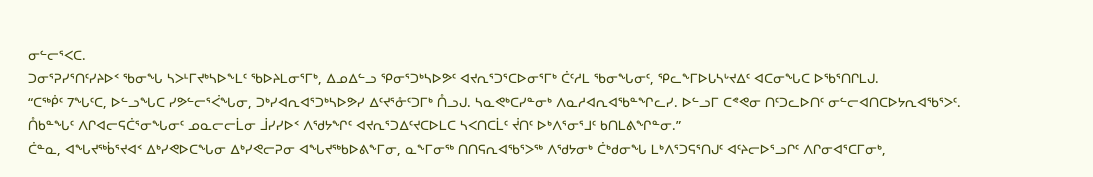ᓂᓪᓕᕐᐸᑕ.
ᑐᓂᕐᕈᓯᕐᑎᑦᓯᔨᐅᑉ ᖃᓂᖓ ᓴᐳᒻᒥᔪᒃᓴᐅᖕᒪᑦ ᖃᐅᔨᒪᓂᕐᒥᒃ, ᐃᓄᐃᓪᓗ ᕿᓂᕐᑐᒃᓴᐅᕗᑦ ᐊᔪᕆᕐᑐᕐᑕᐅᓂᕐᒥᒃ ᑖᑦᓱᒪ ᖃᓂᖓᓂᑦ, ᕿᓚᖕᒥᐅᒐᓴᒡᔪᐃᑦ ᐊᑕᓂᖓᑕ ᐅᖃᕐᑎᒋᒪᒍ.
“ᑕᖅᑮᑦ 7ᖓᑦᑕ, ᐅᓪᓗᖓᑕ ᓯᕗᓪᓕᕐᐹᖓᓂ, ᑐᒃᓯᐊᕆᐊᕐᑐᒃᓴᐅᕗᓯ ᐃᑦᔪᕐᓁᑦᑐᒥᒃ ᑍᓗᒍ. ᓴᓇᕙᒃᑕᓯᓐᓂᒃ ᐱᓇᓱᐊᕆᐊᖃᓐᖏᓚᓯ. ᐅᓪᓗᒥ ᑕᕝᕙᓂ ᑎᑦᑐᓚᐅᑎᑦ ᓂᓪᓕᐊᑎᑕᐅᔭᕆᐊᖃᕐᐳᑦ.
ᑍᑲᓐᖓᑦ ᐱᒋᐊᓕᕋᑖᕐᓂᖓᓂᑦ ᓄᓇᓕᓕᒫᓂ ᒨᓯᓯᐅᑉ ᐱᖁᔭᖏᑦ ᐊᔪᕆᕐᑐᐃᑦᔪᑕᐅᒪᑕ ᓴᐸᑎᑕᒫᑦ ᔫᑎᑦ ᐅᒃᐱᕐᓂᕐᒧᑦ ᑲᑎᒪᕕᖏᓐᓂ.”
ᑖᓐᓇ, ᐊᖓᔪᖅᑳᕐᔪᐊᑉ ᐃᒃᓯᕙᐅᑕᖓᓂ ᐃᒃᓯᕙᓕᕈᓂ ᐊᖓᔪᖅᑲᐅᕕᖕᒥᓂ, ᓇᖕᒥᓂᖅ ᑎᑎᕋᕆᐊᖃᕐᐳᖅ ᐱᖁᔭᓂᒃ ᑖᒃᑯᓂᖓ ᒪᒃᐱᕐᑐᕋᕐᑎᒍᑦ ᐊᑦᔨᓕᐅᕐᓗᒋᑦ ᐱᒋᓂᐊᕐᑕᒥᓂᒃ,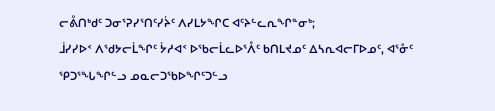ᓕᕔᑎᒃᑯᑦ ᑐᓂᕐᕈᓯᕐᑎᑦᓯᔩᑦ ᐱᓯᒪᔭᖏᑕ ᐊᑦᔨᓪᓚᕆᖏᓐᓂᒃ;
ᒨᓯᓯᐅᑉ ᐱᖁᔭᓕᒫᖏᑦ ᔮᓱᐊᑉ ᐅᖃᓕᒫᓚᐅᕐᐰᑦ ᑲᑎᒪᔪᓄᑦ ᐃᓴᕆᐊᓕᒥᐅᓄᑦ, ᐊᕐᓁᑦ ᕿᑐᕐᖓᖏᓪᓗ ᓄᓇᓕᑐᖃᐅᖏᑦᑐᓪᓗ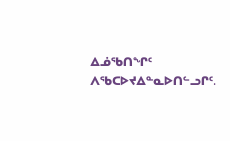ᐃᓅᖃᑎᖏᑦ ᐱᖃᑕᐅᔪᐃᓐᓇᐅᑎᓪᓗᒋᑦ.